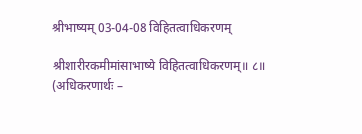श्रीभाष्यम् 03-04-08 विहितत्वाधिकरणम्

श्रीशारीरकमीमांसाभाष्ये विहितत्वाधिकरणम्॥ ८॥ (अधिकरणार्थः –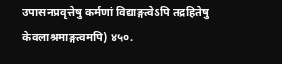उपासनप्रवृत्तेषु कर्मणां विद्याङ्गत्वेऽपि तद्रहितेषु केवलाश्रमाङ्गत्वमपि) ४५०.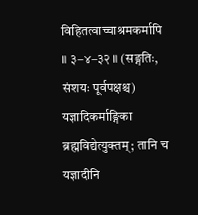विहितत्वाच्चाश्रमकर्मापि ॥ ३–४–३२ ॥ (सङ्गतिः, संशयः पूर्वपक्षश्च) यज्ञादिकर्माङ्गिका ब्रह्मविद्येत्युक्तम्; तानि च यज्ञादीनि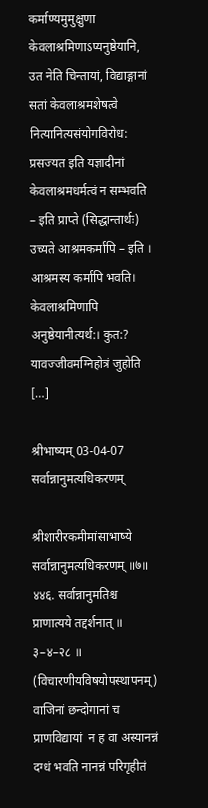कर्माण्यमुमुक्षुणा केवलाश्रमिणाऽप्यनुष्ठेयानि, उत नेति चिन्तायां, विद्याङ्गानां सतां केवलाश्रमशेषत्वे  नित्यानित्यसंयोगविरोध: प्रसज्यत इति यज्ञादीनां केवलाश्रमधर्मत्वं न सम्भवति – इति प्राप्ते (सिद्धान्तार्थः) उच्यते आश्रमकर्मापि – इति । आश्रमस्य कर्मापि भवति। केवलाश्रमिणापि अनुष्ठेयानीत्यर्थ:। कुत:?  यावज्जीवमग्निहोत्रं जुहोति  […]

श्रीभाष्यम् 03-04-07 सर्वान्नानुमत्यधिकरणम्

श्रीशारीरकमीमांसाभाष्ये सर्वान्नानुमत्यधिकरणम् ॥७॥ ४४६. सर्वान्नानुमतिश्च प्राणात्यये तद्दर्शनात् ॥ ३–४–२८ ॥ (विचारणीयविषयोपस्थापनम्) वाजिनां छन्दोगानां च प्राणविद्यायां  न ह वा अस्यानन्नं दग्धं भवति नानन्नं परिगृहीतं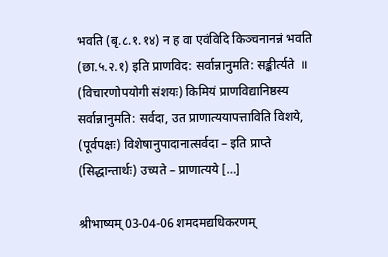भवति (बृ.८.१.१४) न ह वा एवंविदि किञ्चनानन्नं भवति (छा.५.२.१) इति प्राणविद: सर्वान्नानुमति: सङ्कीर्त्यते  ॥ (विचारणोपयोगी संशयः) किमियं प्राणविद्यानिष्ठस्य सर्वान्नानुमति: सर्वदा, उत प्राणात्ययापत्ताविति विशये, (पूर्वपक्षः) विशेषानुपादानात्सर्वदा – इति प्राप्ते (सिद्धान्तार्थः) उच्यते – प्राणात्यये […]

श्रीभाष्यम् 03-04-06 शमदमद्यधिकरणम्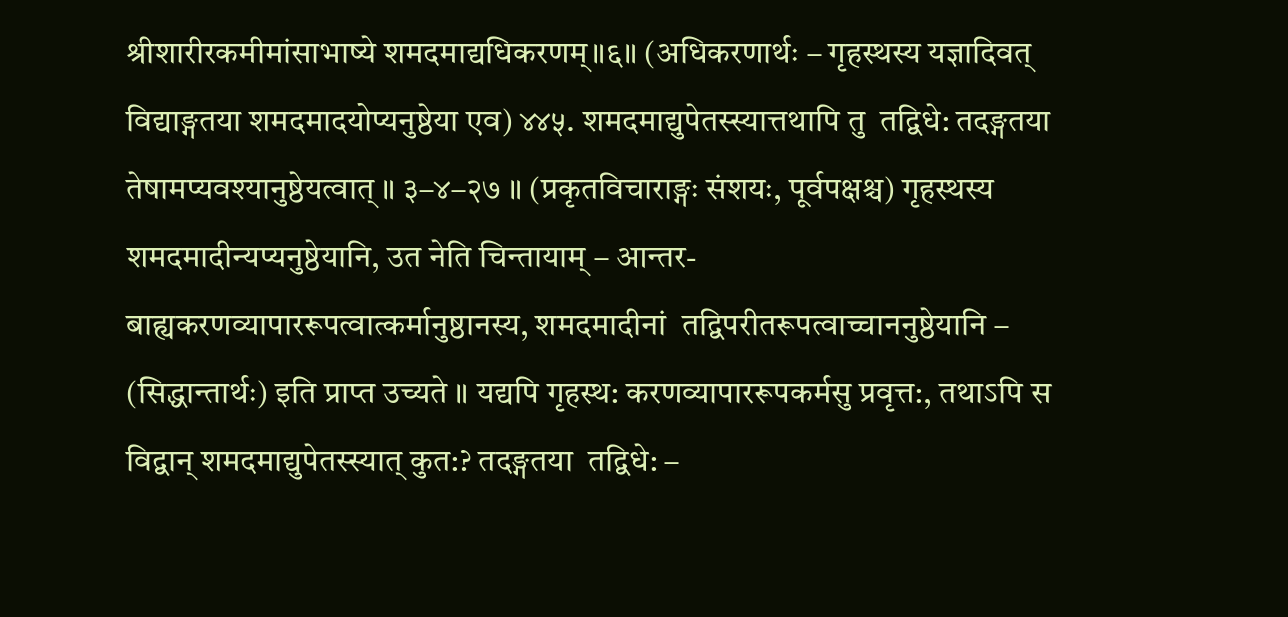श्रीशारीरकमीमांसाभाष्ये शमदमाद्यधिकरणम्॥६॥ (अधिकरणार्थः – गृहस्थस्य यज्ञादिवत् विद्याङ्गतया शमदमादयोप्यनुष्ठेया एव) ४४५. शमदमाद्युपेतस्स्यात्तथापि तु  तद्विधे: तदङ्गतया तेषामप्यवश्यानुष्ठेयत्वात् ॥ ३–४–२७ ॥ (प्रकृतविचाराङ्गः संशयः, पूर्वपक्षश्च) गृहस्थस्य शमदमादीन्यप्यनुष्ठेयानि, उत नेति चिन्तायाम् – आन्तर-बाह्यकरणव्यापाररूपत्वात्कर्मानुष्ठानस्य, शमदमादीनां  तद्विपरीतरूपत्वाच्चाननुष्ठेयानि –  (सिद्धान्तार्थः) इति प्राप्त उच्यते ॥ यद्यपि गृहस्थ: करणव्यापाररूपकर्मसु प्रवृत्त:, तथाऽपि स विद्वान् शमदमाद्युपेतस्स्यात् कुत:? तदङ्गतया  तद्विधे: –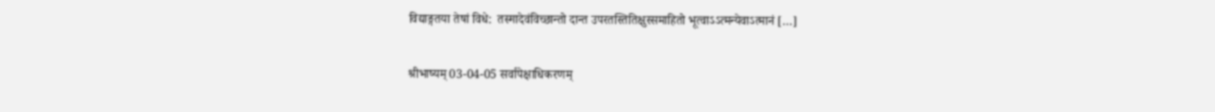विद्याङ्गतया तेषां विधे:  तस्मादेवंविच्छान्तो दान्त उपरतस्तितिक्षुस्समाहितो भूत्वाऽऽत्मन्येवाऽत्मानं […]

श्रीभाष्यम् 03-04-05 सर्वापेक्षाधिकरणम्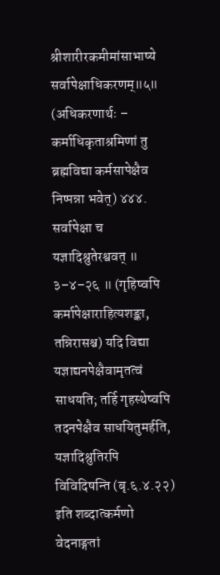श्रीशारीरकमीमांसाभाष्ये सर्वापेक्षाधिकरणम्॥५॥ (अधिकरणार्थः – कर्माधिकृताश्रमिणां तु ब्रह्मविद्या कर्मसापेक्षैव निष्पन्ना भवेत्) ४४४. सर्वापेक्षा च यज्ञादिश्रुतेरश्ववत् ॥ ३–४–२६ ॥ (गृहिष्वपि कर्मापेक्षाराहित्यशङ्का, तन्निरासश्च) यदि विद्या यज्ञाद्यनपेक्षैवामृतत्वं साधयति; तर्हि गृहस्थेष्वपि तदनपेक्षैव साधयितुमर्हति, यज्ञादिश्रुतिरपि विविदिषन्ति (बृ.६.४.२२) इति शब्दात्कर्मणो वेदनाङ्गतां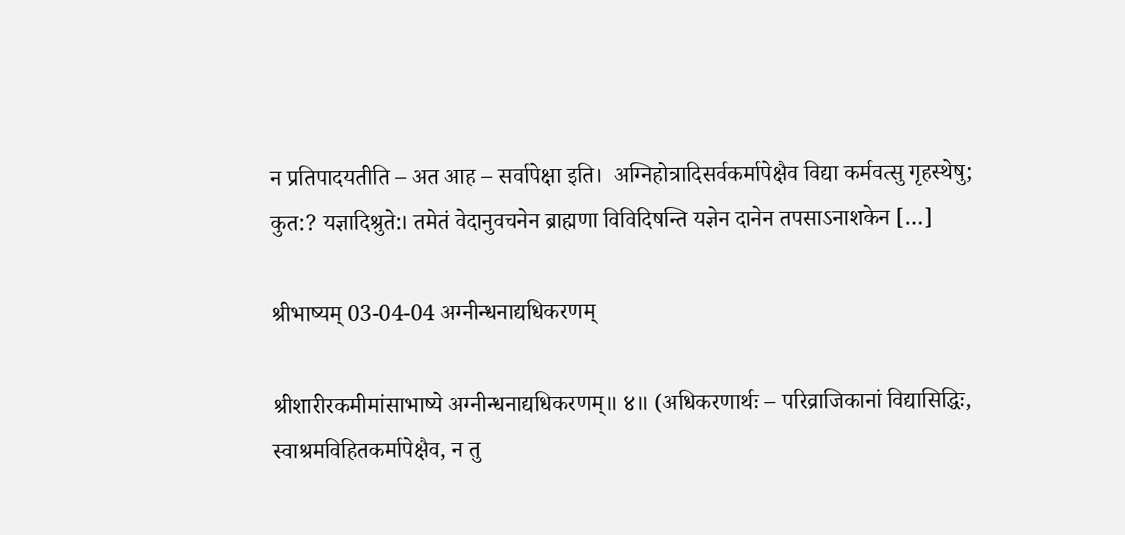न प्रतिपादयतीति – अत आह – सर्वापेक्षा इति।  अग्निहोत्रादिसर्वकर्मापेक्षैव विद्या कर्मवत्सु गृहस्थेषु; कुत:? यज्ञादिश्रुते:। तमेतं वेदानुवचनेन ब्राह्मणा विविदिषन्ति यज्ञेन दानेन तपसाऽनाशकेन […]

श्रीभाष्यम् 03-04-04 अग्नीन्धनाद्यधिकरणम्

श्रीशारीरकमीमांसाभाष्ये अग्नीन्धनाद्यधिकरणम्॥ ४॥ (अधिकरणार्थः – परिव्राजिकानां विद्यासिद्धिः, स्वाश्रमविहितकर्मापेक्षैव, न तु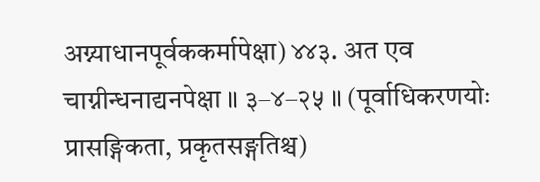अग्न्याधानपूर्वककर्मापेक्षा) ४४३. अत एव चाग्नीन्धनाद्यनपेक्षा ॥ ३–४–२५ ॥ (पूर्वाधिकरणयोः प्रासङ्गिकता, प्रकृतसङ्गतिश्च)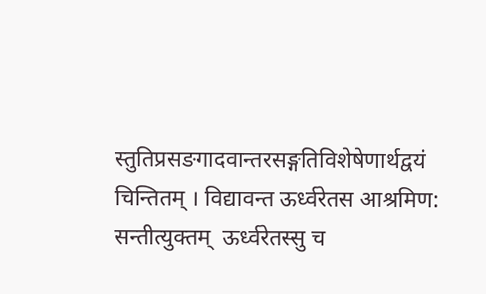स्तुतिप्रसङगादवान्तरसङ्गतिविशेषेणार्थद्वयं चिन्तितम् । विद्यावन्त ऊर्ध्वरेतस आश्रमिण: सन्तीत्युक्तम्  ऊर्ध्वरेतस्सु च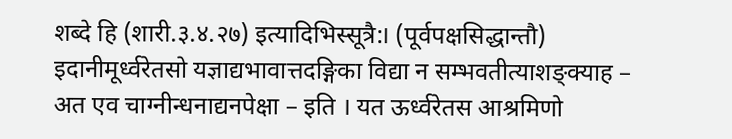शब्दे हि (शारी.३.४.२७) इत्यादिभिस्सूत्रै:। (पूर्वपक्षसिद्धान्तौ) इदानीमूर्ध्वरेतसो यज्ञाद्यभावात्तदङ्गिका विद्या न सम्भवतीत्याशङ्क्याह – अत एव चाग्नीन्धनाद्यनपेक्षा – इति । यत ऊर्ध्वरेतस आश्रमिणो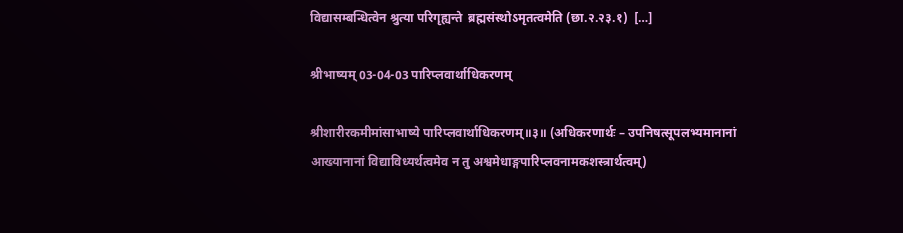विद्यासम्बन्धित्वेन श्रुत्या परिगृह्यन्ते  ब्रह्मसंस्थोऽमृतत्वमेति (छा.२.२३.१)  […]

श्रीभाष्यम् 03-04-03 पारिप्लवार्थाधिकरणम्

श्रीशारीरकमीमांसाभाष्ये पारिप्लवार्थाधिकरणम्॥३॥ (अधिकरणार्थः – उपनिषत्सूपलभ्यमानानां आख्यानानां विद्याविध्यर्थत्वमेव न तु अश्वमेधाङ्गपारिप्लवनामकशस्त्रार्थत्वम्)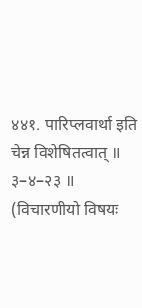४४१. पारिप्लवार्था इति चेन्न विशेषितत्वात् ॥ ३–४–२३ ॥ (विचारणीयो विषयः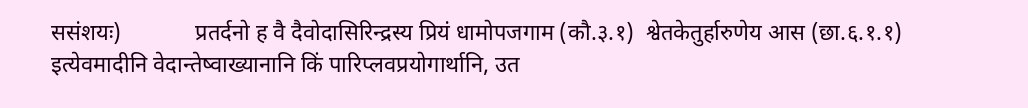ससंशयः)             प्रतर्दनो ह वै दैवोदासिरिन्द्रस्य प्रियं धामोपजगाम (कौ.३.१)  श्वेतकेतुर्हारुणेय आस (छा.६.१.१) इत्येवमादीनि वेदान्तेष्वाख्यानानि किं पारिप्लवप्रयोगार्थानि, उत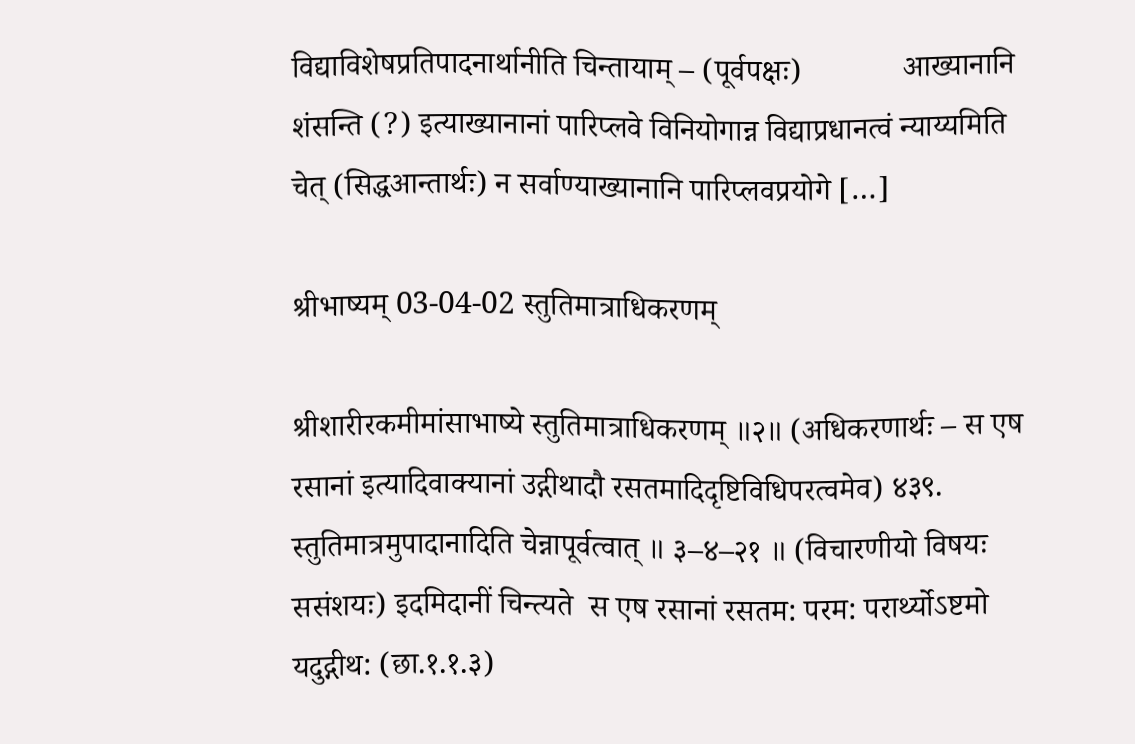विद्याविशेषप्रतिपादनार्थानीति चिन्तायाम् – (पूर्वपक्षः)             आख्यानानि शंसन्ति (?) इत्याख्यानानां पारिप्लवे विनियोगान्न विद्याप्रधानत्वं न्याय्यमिति चेत् (सिद्धआन्तार्थः) न सर्वाण्याख्यानानि पारिप्लवप्रयोगे […]

श्रीभाष्यम् 03-04-02 स्तुतिमात्राधिकरणम्

श्रीशारीरकमीमांसाभाष्ये स्तुतिमात्राधिकरणम् ॥२॥ (अधिकरणार्थः – स एष रसानां इत्यादिवाक्यानां उद्गीथादौ रसतमादिदृष्टिविधिपरत्वमेव) ४३९. स्तुतिमात्रमुपादानादिति चेन्नापूर्वत्वात् ॥ ३–४–२१ ॥ (विचारणीयो विषयः ससंशयः) इदमिदानीं चिन्त्यते  स एष रसानां रसतम: परम: परार्थ्योऽष्टमो यदुद्गीथ: (छा.१.१.३)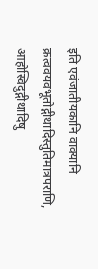इति एवंजातीयकानि वाक्यानि क्रत्ववयवभूतोद्गीथादिस्तुतिमात्रपराणि, आहोस्विदुद्गीथादिषु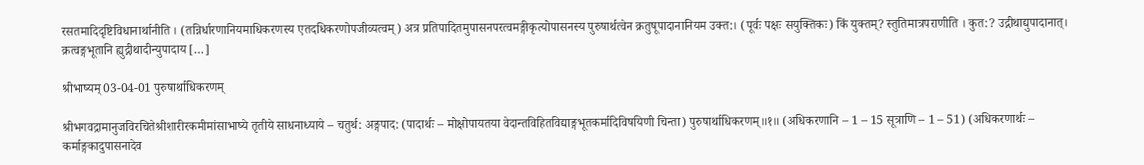रसतमादिदृष्टिविधानार्थानीति । (तन्निर्धारणानियमाधिकरणस्य एतदधिकरणोपजीव्यत्वम्) अत्र प्रतिपादितमुपासनपरत्वमङ्गीकृत्योपासनस्य पुरुषार्थत्वेन क्रतुषूपादानानियम उक्त:। (पूर्वः पक्षः सयुक्तिकः) किं युक्तम्? स्तुतिमात्रपराणीति । कुत:? उद्गीथाद्युपादानात्। क्रत्वङ्गभूतानि ह्युद्गीथादीन्युपादाय […]

श्रीभाष्यम् 03-04-01 पुरुषार्थाधिकरणम्

श्रीभगवद्रामानुजविरचितेश्रीशारीरकमीमांसाभाष्ये तृतीये साधनाध्याये – चतुर्थ: अङ्गपाद: (पादार्थः – मोक्षोपायतया वेदान्तविहितविद्याङ्गभूतकर्मादिविषयिणी चिन्ता) पुरुषार्थाधिकरणम्॥१॥ (अधिकरणानि – 1 – 15 सूत्राणि – 1 – 51) (अधिकरणार्थः – कर्माङ्गकादुपासनादेव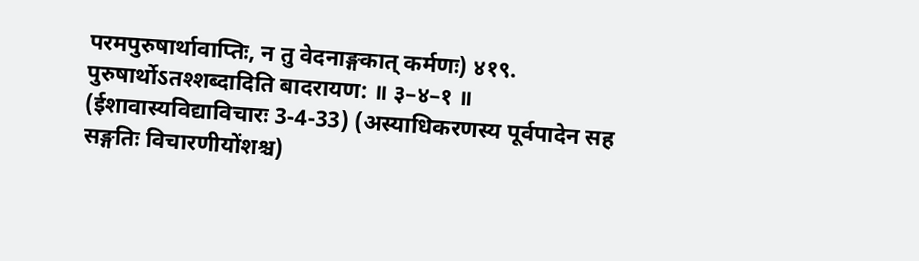परमपुरुषार्थावाप्तिः, न तु वेदनाङ्गकात् कर्मणः) ४१९. पुरुषार्थोऽतश्शब्दादिति बादरायण: ॥ ३–४–१ ॥ (ईशावास्यविद्याविचारः 3-4-33) (अस्याधिकरणस्य पूर्वपादेन सह सङ्गतिः विचारणीयोंशश्च)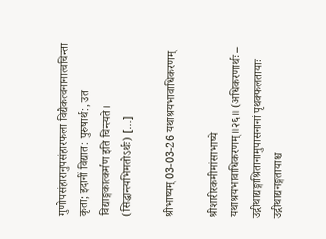गुणोपसंहारानुपसंहारफला विद्यैकत्वनानात्वचिन्ता कृता; इदानीं विद्यात: पुरुषार्थ:, उत विद्याङ्गकात्कर्मण इति चिन्त्यते। (सिद्धान्त्यभिमतोऽर्थः) […]

श्रीभाष्यम् 03-03-26 यथाश्रयभावाधिकरणम्

श्रीशारीरकमीमांसाभाष्ये यथाश्रयभावाधिकरणम्॥२६॥ (अधिकरणार्थः – उद्गीथाद्यङ्गाश्रितानामुपासनानां पृथक्फलतायाः उद्गीथाद्यनङ्गतायाश्च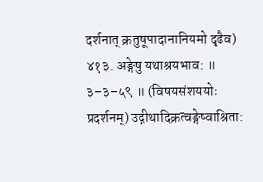दर्शनात् क्रतुषूपादानानियमो दृढैव) ४१३. अङ्गेषु यथाश्रयभाव: ॥ ३–३–५९ ॥ (विषयसंशययोः प्रदर्शनम्) उद्गीथादिक्रत्वङ्गेष्वाश्रिता: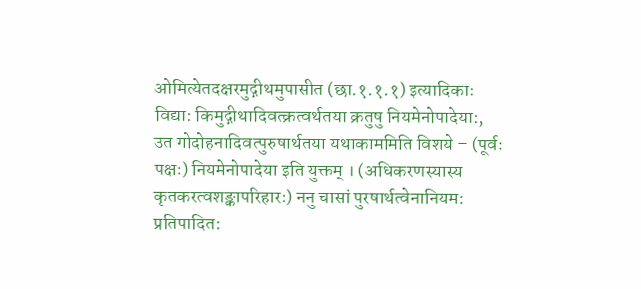ओमित्येतदक्षरमुद्गीथमुपासीत (छा.१.१.१) इत्यादिकाः विद्या: किमुद्गीथादिवत्क्रत्वर्थतया क्रतुषु नियमेनोपादेया:, उत गोदोहनादिवत्पुरुषार्थतया यथाकाममिति विशये – (पूर्वः पक्षः) नियमेनोपादेया इति युक्तम् । (अधिकरणस्यास्य कृतकरत्वशङ्कापरिहारः) ननु चासां पुरषार्थत्वेनानियम: प्रतिपादित: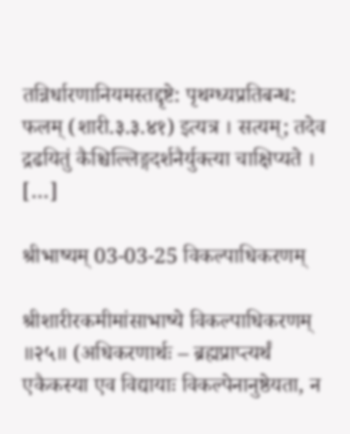तन्निर्धारणानियमस्तद्दृष्टे: पृथग्ध्यप्रतिबन्ध: फलम् (शारी.३.३.४१) इत्यत्र । सत्यम्; तदेव द्रढयितुं कैश्चिल्लिङ्गदर्शनैर्युक्त्या चाक्षिप्यते । […]

श्रीभाष्यम् 03-03-25 विकल्पाधिकरणम्

श्रीशारीरकमीमांसाभाष्ये विकल्पाधिकरणम् ॥२५॥ (अधिकरणार्थः – ब्रह्मप्राप्त्यर्थं एकैकस्या एव विद्यायाः विकल्पेनानुष्ठेयता, न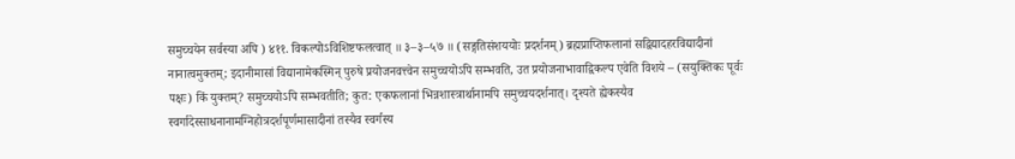समुच्चयेन सर्वस्या अपि ) ४११. विकल्पोऽविशिष्टफलत्वात् ॥ ३–३–५७ ॥ (सङ्गतिसंशययोः प्रदर्शनम्) ब्रह्मप्राप्तिफलानां सद्विद्यादहरविद्यादीनां नानात्वमुक्तम्; इदानीमासां विद्यानामेकस्मिन् पुरुषे प्रयोजनवत्त्वेन समुच्चयोऽपि सम्भवति, उत प्रयोजनाभावाद्विकल्प एवेति विशये – (सयुक्तिकः पूर्वः पक्षः) किं युक्तम्? समुच्चयोऽपि सम्भवतीति; कुत: एकफलानां भिन्नशास्त्रार्थानामपि समुच्चयदर्शनात्। दृश्यते ह्येकस्यैव स्वर्गादेस्साधनानामग्निहोत्रदर्शपूर्णमासादीनां तस्यैव स्वर्गस्य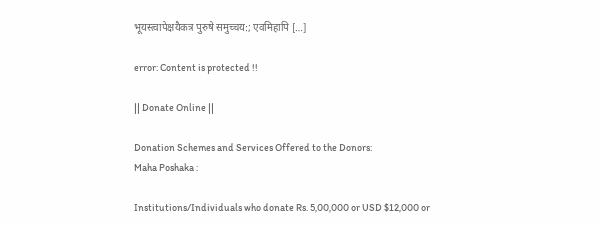भूयस्त्वापेक्षयैकत्र पुरुषे समुच्चय:; एवमिहापि […]

error: Content is protected !!

|| Donate Online ||

Donation Schemes and Services Offered to the Donors:
Maha Poshaka :

Institutions/Individuals who donate Rs. 5,00,000 or USD $12,000 or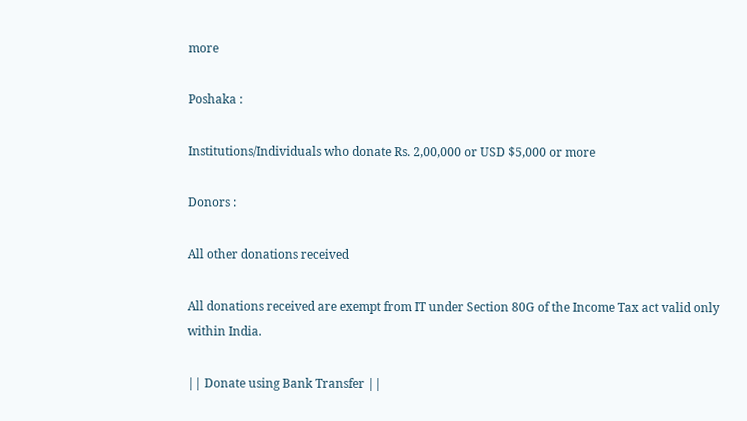more

Poshaka :

Institutions/Individuals who donate Rs. 2,00,000 or USD $5,000 or more

Donors :

All other donations received

All donations received are exempt from IT under Section 80G of the Income Tax act valid only within India.

|| Donate using Bank Transfer ||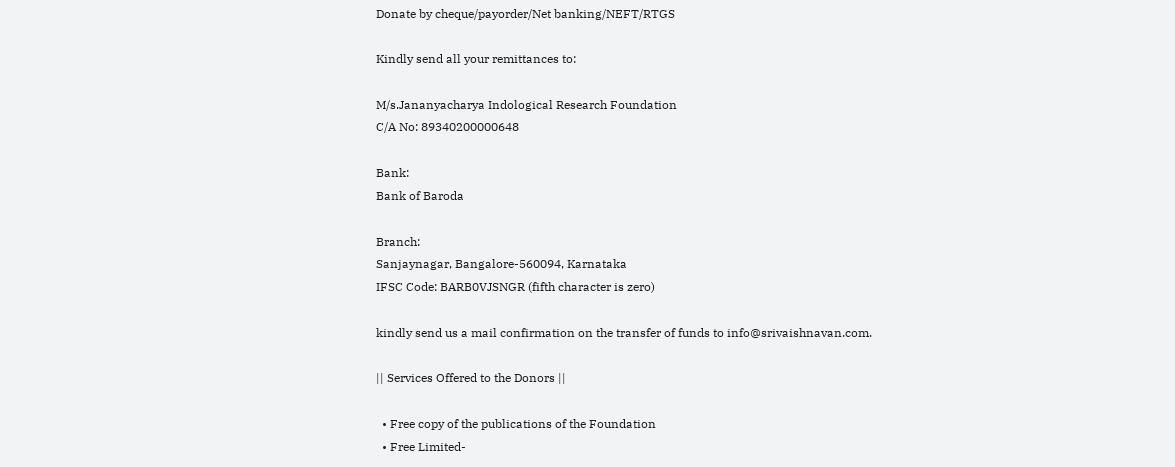Donate by cheque/payorder/Net banking/NEFT/RTGS

Kindly send all your remittances to:

M/s.Jananyacharya Indological Research Foundation
C/A No: 89340200000648

Bank:
Bank of Baroda

Branch:
Sanjaynagar, Bangalore-560094, Karnataka
IFSC Code: BARB0VJSNGR (fifth character is zero)

kindly send us a mail confirmation on the transfer of funds to info@srivaishnavan.com.

|| Services Offered to the Donors ||

  • Free copy of the publications of the Foundation
  • Free Limited-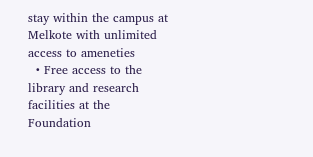stay within the campus at Melkote with unlimited access to ameneties
  • Free access to the library and research facilities at the Foundation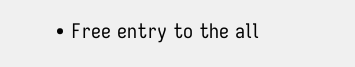• Free entry to the all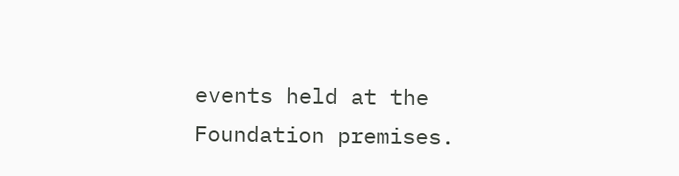events held at the Foundation premises.